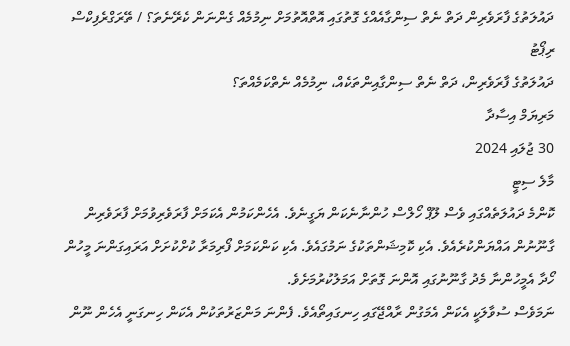ދައުލަތުގެ ފާރަވެރިން ދަތް ނެތް ސިންގާއެއްގެ ގޮތުގައި އޮތްއޮތުމަށް ނިމުމެއް ގެންނަން ކެރޭނެތަ؟ / ތޭރަގްރެފިކްސް
ރިޕޯޓު
ދައުލަތުގެ ފާރަވެރިން، ދަތް ނެތް ސިންގާއިންތަކެއް، ނިމުމެއް ނެތްކަމެއްތަ؟
މަރިޔަމް އިސާދާ
30 ޖުލައި 2024
މާލެ ސިޓީ
ކޮންމެ ދައުލަތެއްގައި ވެސް ލޫޕް ހޯލްސް ހުންނާނެކަން ޔަގީނެވެ. އެހެންކަމުން އެކަމަށް ފާރަވެރިވުމަށް ފާރަވެރިން ގާނޫނުން އައްޔަންކުރެއެވެ. އެކި ކޮމިޝަންތަކުގެ ނަމުގައެވެ. އެކި ކަންކަމަށް ފޯރިމަރާ ކުށްކުށަށް އަރައިގަންނަ މީހުން ހޯދާ އެމީހުންނާ މެދު ގާނޫނުގައި އޮންނަ ގޮތަށް އަމަލުކުރުމަށެވެ.
ނަމަވެސް ސުވާލަކީ އެކަން އެމަގުން ރާއްޖޭގައި ހިނގައިތޯއެވެ. ފެންނަ މަންޒަރުތަކުން އެކަން ހިނގަނީ އެހެން ނޫން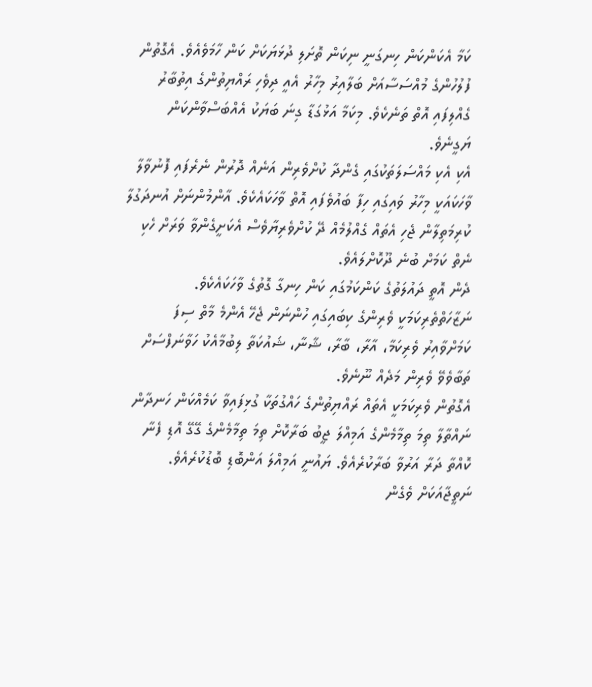ކަމާ އެކަންކަން ހިނގަނީ ނިކަން ތޮށަލި ދުޅަޔަކަށް ކަން ހާމަވެއެވެ. އެގޮތުން ފުލުހުންގެ މުއްސަސާއަށް ބަލާއިރު މިހާރު އެއީ ދިވެހި ރައްޔިތުންގެ އިތުބާރު ގެއްލިފައި އޮތް ތަނެކެވެ. މިކަމާ އަޅުގަޑާ ގިނަ ބަޔަކު އެއްބަސްވާންކަން ޔަގީނެވެ.
އެކި އެކި މައްސަލަތަކުގައި ގެންދާ ކުށްވެރިން އަނެއް ދޮރުން ނެރެފައި ފޮނުވާލާ ވާހަކައަކީ މިހާރު ވައިގައި ހިފާ ބައުވެފައި އޮތް ވާހަކައެކެވެ. އާންމުންނަށް އުނދަގުލާ ކުރިމަތިލާން ޖެހި އެތައް ގެއްލުމެއް ދޭ ކުށްވެރިޔާވެސް އެކަށީގެންވާ ވަރަށް ހެކި ނެތް ކަމަށް ބުނެ ދޫކޮށްލައެވެ.
ދެން އޮތީ ދައުލަތުގެ ކަންކަމުގައި ކަން ހިނގާ ގޮތުގެ ވާހަކައެކެވެ. ނަޒާހަތްތެރިކަމަކީ ވެރިންގެ ކިބައިގައި ހުންނަން ޖެހޭ އެންމެ މާތް ސިފަ ކަމަށްވާއިރު ވެރިކަމާ، އާރާ، ބާރާ، ޝާނާ، ޝައުކަތާ ލިބުމާއެކު ހަވާނަފްސަށް ތަބާވެވޭ ވެރިން މަދެއް ނޫނެވެ.
އެގޮތުން ވެރިކަމަކީ އެތައް ރައްޔިތުންގެ ހައްގުތަކާ ގުޅިފައިވާ ކަމެއްކަން ހަނދާން ނައްތާލާ ތިމަ ތިމާމެންގެ އަމިއްލަ ޖީބު ބަރާކޮށް ތިމަ ތިމާމެންގެ ގޭގޭ އޮޑި ފެނާ ކޮއްތާ ދަރާ އަރުވާ ބަރާކުރެއެވެ. ޔައުނީ އަމިއްލަ އަންބޮޑި ބޮޑުކުރެއެވެ. ނަތީޖާއަކަށް ވެގެން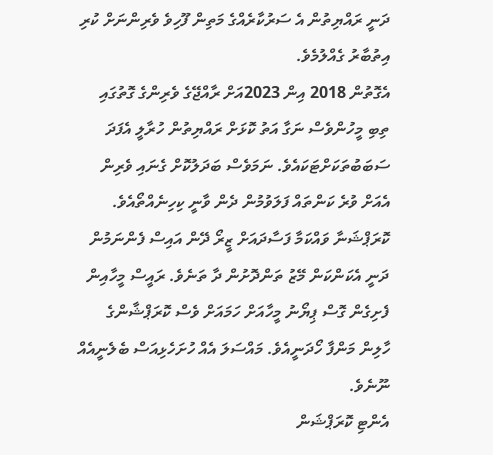ދަނީ ރައްޔިތުން އެ ސަރުކާރެއްގެ މަތިން ފޫހިވެ ވެރިންނަށް ކުރި އިތުބާރު ގެއްލުމެވެ.
އެގޮތުން 2018 އިން 2023އަށް ރާއްޖޭގެ ވެރިންގެ ގޮތުގައި ތިބި މީހުންވެސް ނަގާ އަތު ކޮޅަށް ރައްޔިތުން ހުރާލީ އެފަދަ ސަބަބުތަކަށްޓަކައެވެ. ނަމަވެސް ބަދަލުކޮށް ގެނައި ވެރިން އެއަށް ވުރެ ކަންތައް ފަލަވުމުން ދެން ވާނީ ކިހިނެއްތޯއެވެ.
ކޮރަޕްޝަނާ ވައްކަމާ ފަސާދައަށް ޒީރޯ ދޭން އައިސް ފެންނަމުން ދަނީ އެކަންކަން މޭޒު ތަންދޮށުން ދާ ތަނެވެ. ރައީސް މީހާއިން ފެށިގެން ގޮސް ޕިޔޯނު މީހާއަށް ހަމައަށް ވެސް ކޮރަޕްޝާންގެ ހާލިން މަންފާ ހޯދަނީއެވެ. މައްސަލަ އެއް ހުށަހެޅިއަސް ބެލެނީއެއް ނޫނެވެ.
އެންޓި ކޮރަޕްޝަން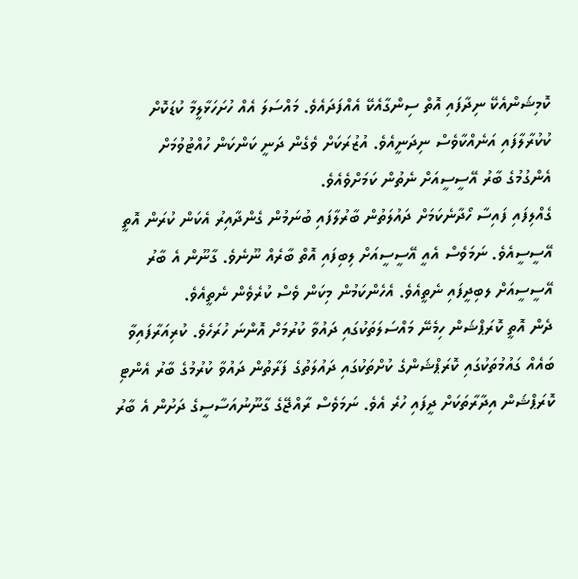ކޮމިޝަންއެކޭ ނިދާފައި އޮތް ސިންގާއެކޭ އެއްފަދައެވެ. މައްސަލަ އެއް ހުށަހަޅާލީމާ ކުޑަކޮށް ކުކުރާލާފައި އަނެއްކާވެސް ނިދަނީއެވެ. އުޒުރަކަށް ވެގެން ދަނީ ކަންކަން ހުއްޓުވުމަށް އެންގުމުގެ ބާރު އޭސީސީއަށް ނެތުން ކަމަށްވެއެވެ.
ގެއްލިފައި ފައިސާ ހޯދާނެކަމަށް ދައުލަތުން ބާރުލާފައި ބުނަމުން ގެންދާއިރު އެކަން ކުރަން އޮތީ އޭސީސީއެވެ. ނަމަވެސް އެއީ އޭސީސީއަށް ލިބިފައި އޮތް ބާރެއް ނޫނެވެ. ގާނޫން އެ ބާރު އޭސީސީއަށް ލބިދީފައި ނެތީއެވެ. އެހެންކަމުން މިކަން ވެސް ކުރެވެން ނެތީއެވެ.
ދެން އޮތީ ކޮރަޕްޝަން ހިމެނޭ މައްސަލަތަކުގައި ދައުވާ ކުރުމަށް އޮންނަ ހުރަހެވެ. ކުރިއަރާފައިވާ ބައެއް ގައުމުތަކުގައި ކޮރަޕްޝަންގެ ކުށްތަކުގައި ދައުލަތުގެ ފަރާތުން ދައުވާ ކުރުމުގެ ބާރު އެންޓި ކޮރަޕްޝަން އިދާރާތަކަށް ދީފައި ހުރެ އެވެ. ނަމަވެސް ރާއްޖޭގެ ގާނޫނުއަސާސީގެ ދަށުން އެ ބާރު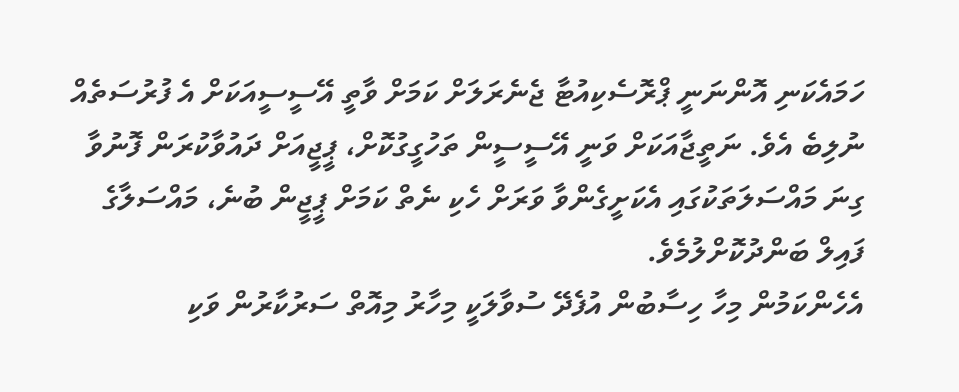ހަމައެކަނި އޮންނަނީ ޕްރޮސެކިއުޓާ ޖެނެރަލަށް ކަމަށް ވާތީ އޭސީސީއަކަށް އެ ފުރުސަތެއް ނުލިބެ އެވެ. ނަތީޖާއަކަށް ވަނީ އޭސީސީން ތަހުގީގުކޮށް، ޕީޖީއަށް ދައުވާކުރަން ފޮނުވާ ގިނަ މައްސަލަތަކުގައި އެކަށީގެންވާ ވަރަށް ހެކި ނެތް ކަމަށް ޕީޖީން ބުނެ، މައްސަލާގެ ފައިލް ބަންދުކޮށްލުމެވެ.
އެހެންކަމުން މިހާ ހިސާބުން އުފެދޭ ސުވާލަކީ މިހާރު މިއޮތް ސަރުކާރުން ވަކި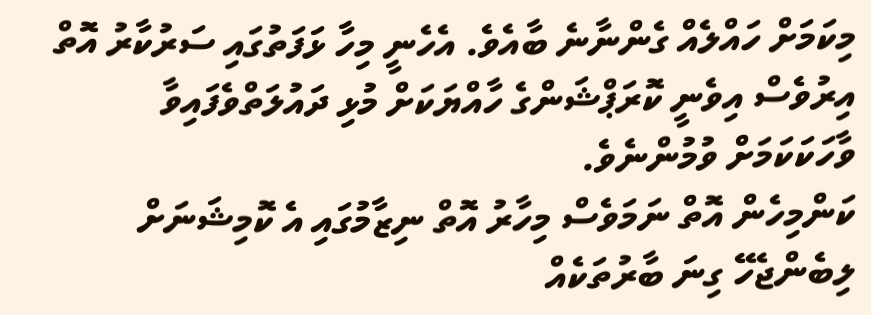މިކަމަށް ހައްލެއް ގެންނާނެ ބާއެވެ. އެހެނީ މިހާ ޅަފަތުގައި ސަރުކާރު އޮތް އިރުވެސް އިވެނީ ކޮރަޕްޝަންގެ ހާއްޔަކަށް މުޅި ދައުލަތްވެފައިވާ ވާހަކަކަމަށް ވުމުންނެވެ.
ކަންމިހެން އޮތް ނަމަވެސް މިހާރު އޮތް ނިޒާމުގައި އެ ކޮމިޝަނަށް ލިބެންޖެހޭ ގިނަ ބާރުތަކެއް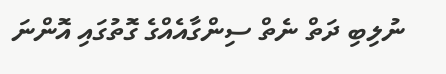ނުލިބި ދަތް ނެތް ސިންގާއެއްގެ ގޮތުގައި އޮންނަ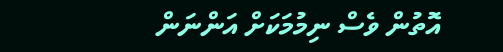އޮތުން ވެސް ނިމުމަކަށް އަންނަން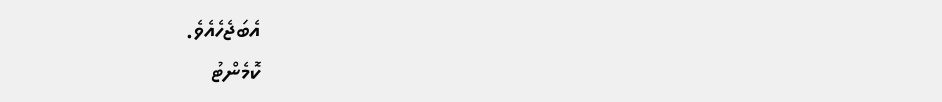އެބަޖެހެއެވެ.
ކޮމެންޓު